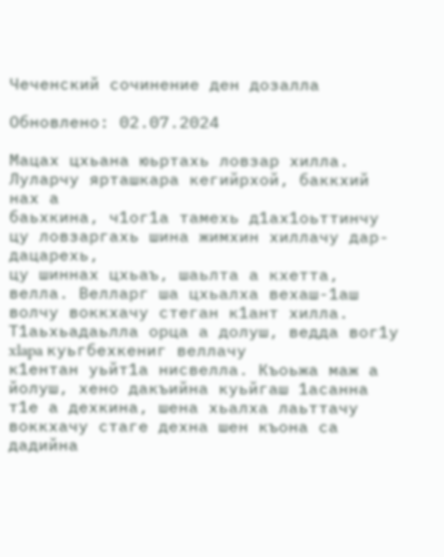Чеченский сочинение ден дозалла

Обновлено: 02.07.2024

Мацах цхьана юьртахь ловзар хилла. Луларчу ярташкара кегийрхой, баккхий нах а
баьхкина, ч1ог1а тамехь д1ах1оьттинчу цу ловзаргахь шина жимхин хиллачу дар-дацарехь,
цу шиннах цхьаъ, шаьлта а кхетта, велла. Велларг ша цхьалха вехаш-1аш волчу воккхачу стеган к1ант хилла. Т1аьхьадаьлла орца а долуш, ведда вог1у xlapa куьгбехкениг веллачу
к1ентан уьйт1а нисвелла. Къоьжа маж а йолуш, хено дакъийна куьйгаш 1асанна т1е а дехкина, шена хьалха лаьттачу воккхачу стаге дехна шен къона са дадийна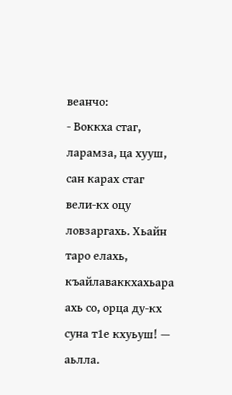веанчо:
- Воккха стаг, ларамза, ца хууш, сан карах стаг вели-кх оцу ловзаргахь. Хьайн
таро елахь, къайлаваккхахьара ахь со, орца ду-кх суна т1е кхуьуш! — аьлла.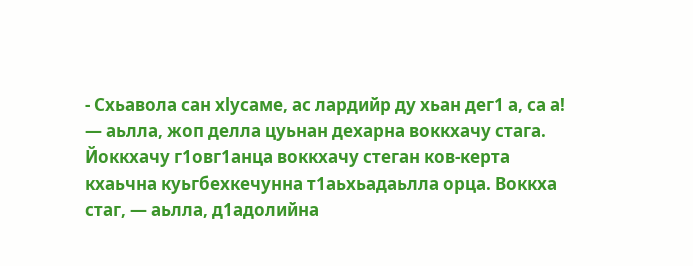- Схьавола сан xlусаме, ас лардийр ду хьан дег1 а, са а! — аьлла, жоп делла цуьнан дехарна воккхачу стага. Йоккхачу г1овг1анца воккхачу стеган ков-керта кхаьчна куьгбехкечунна т1аьхьадаьлла орца. Воккха стаг, — аьлла, д1адолийна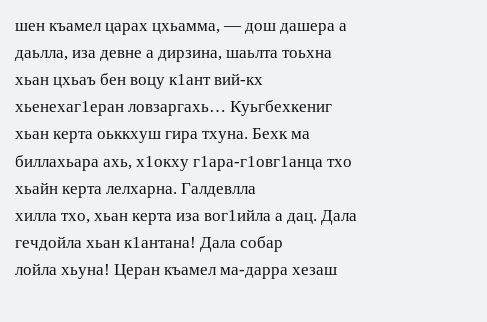шен къамел царах цхьамма, — дош дашера а даьлла, иза девне а дирзина, шаьлта тоьхна хьан цхьаъ бен воцу к1ант вий-кх
хьенехаг1еран ловзаргахь… Куьгбехкениг хьан керта оьккхуш гира тхуна. Бехк ма
биллахьара ахь, х1окху г1ара-г1овг1анца тхо хьайн керта лелхарна. Галдевлла
хилла тхо, хьан керта иза вог1ийла а дац. Дала гечдойла хьан к1антана! Дала собар
лойла хьуна! Церан къамел ма-дарра хезаш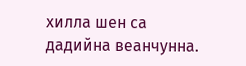хилла шен са дадийна веанчунна.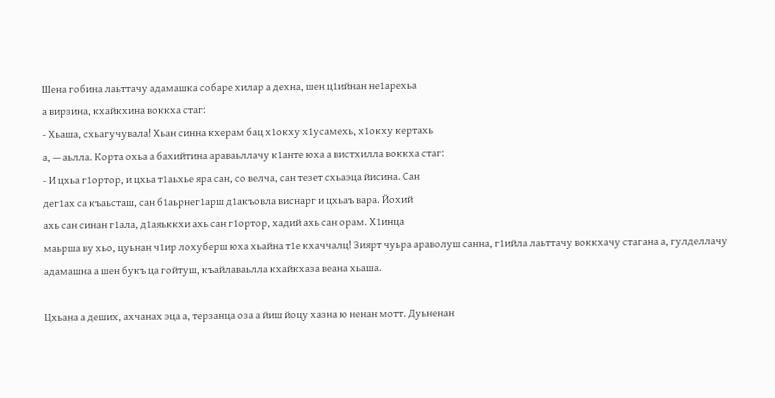Шена гобина лаьттачу адамашка собаре хилар а дехна, шен ц1ийнан не1арехьа
а вирзина, кхайкхина воккха стаг:
- Хьаша, схьагучувала! Хьан синна кхерам бац х1окху х1усамехь, х1окху кертахь
а, — аьлла. Корта охьа а бахийтина араваьллачу к1анте юха а вистхилла воккха стаг:
- И цхьа г1ортор, и цхьа т1аьхье яра сан, со велча, сан тезет схьаэца йисина. Сан
дег1ах са къаьсташ, сан б1аьрнег1арш д1акъовла виснарг и цхьаъ вара. Йохий
ахь сан синан г1ала, д1аяьккхи ахь сан г1ортор, хадий ахь сан орам. Х1инца
маьрша ву хьо, цуьнан ч1ир лохуберш юха хьайна т1е кхаччалц! Зиярт чуьра араволуш санна, г1ийла лаьттачу воккхачу стагана а, гулделлачу адамашна а шен букъ ца гойтуш, къайлаваьлла кхайкхаза веана хьаша.

Цхьана а деших, ахчанах эца а, терзанца оза а йиш йоцу хазна ю ненан мотт. Дуьненан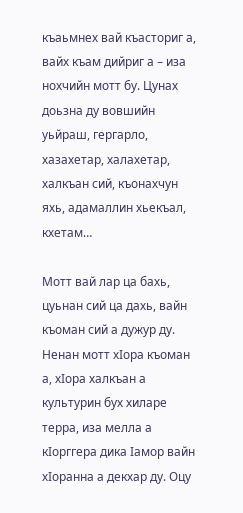къаьмнех вай къасториг а, вайх къам дийриг а – иза нохчийн мотт бу. Цунах доьзна ду вовшийн уьйраш, гергарло, хазахетар, халахетар, халкъан сий, къонахчун яхь, адамаллин хьекъал, кхетам…

Мотт вай лар ца бахь, цуьнан сий ца дахь, вайн къоман сий а дужур ду. Ненан мотт хIора къоман а, хIора халкъан а культурин бух хиларе терра, иза мелла а кIорггера дика Iамор вайн хIоранна а декхар ду. Оцу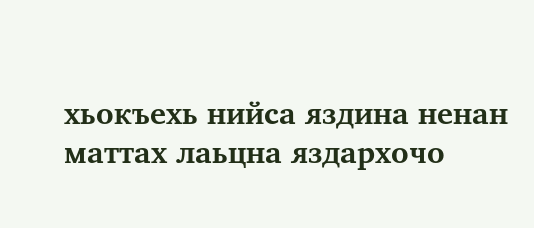хьокъехь нийса яздина ненан маттах лаьцна яздархочо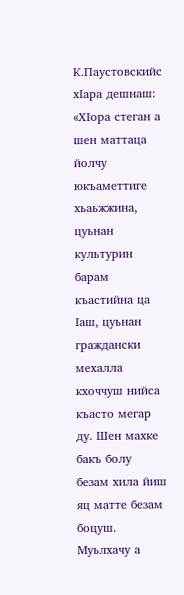К.Паустовскийс хIара дешнаш: «ХIора стеган а шен маттаца йолчу юкъаметтиге хьаьжжина, цуьнан культурин барам къастийна ца Iаш, цуьнан граждански мехалла кхоччуш нийса къасто мегар ду. Шен махке бакъ болу безам хила йиш яц матте безам боцуш. Муьлхачу а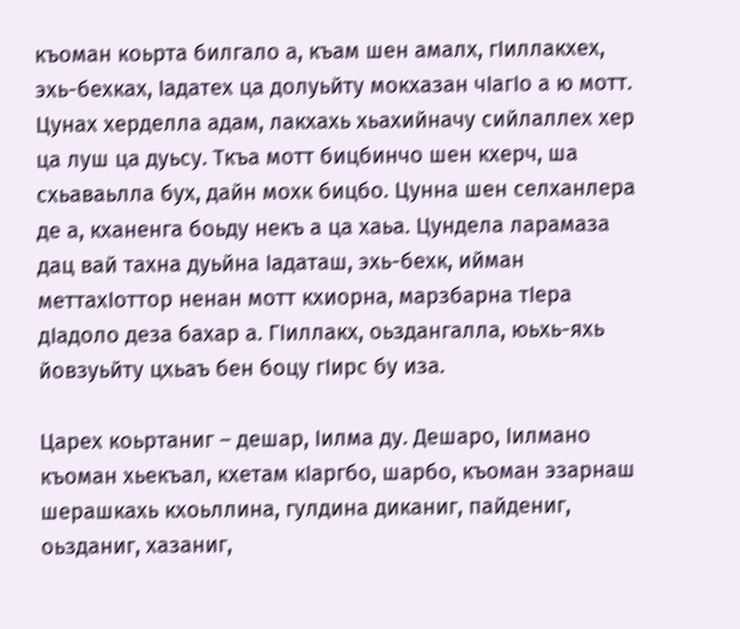къоман коьрта билгало а, къам шен амалх, гIиллакхех, эхь-бехках, Iадатех ца долуьйту мокхазан чIагIо а ю мотт. Цунах херделла адам, лакхахь хьахийначу сийлаллех хер ца луш ца дуьсу. Ткъа мотт бицбинчо шен кхерч, ша схьаваьлла бух, дайн мохк бицбо. Цунна шен селханлера де а, кханенга боьду некъ а ца хаьа. Цундела ларамаза дац вай тахна дуьйна Iадаташ, эхь-бехк, ийман меттахIоттор ненан мотт кхиорна, марзбарна тIера дIадоло деза бахар а. ГIиллакх, оьздангалла, юьхь-яхь йовзуьйту цхьаъ бен боцу гIирс бу иза.

Царех коьртаниг – дешар, Iилма ду. Дешаро, Iилмано къоман хьекъал, кхетам кIаргбо, шарбо, къоман эзарнаш шерашкахь кхоьллина, гулдина диканиг, пайдениг, оьзданиг, хазаниг,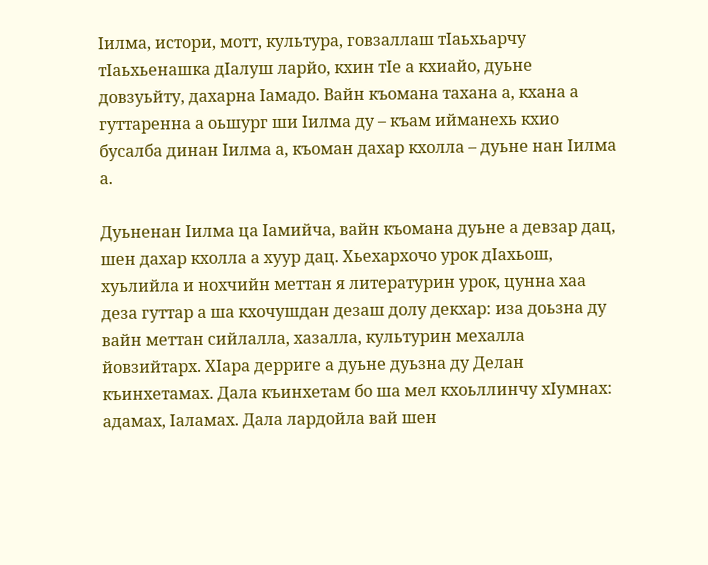Iилма, истори, мотт, культура, говзаллаш тIаьхьарчу тIаьхьенашка дIалуш ларйо, кхин тIе а кхиайо, дуьне довзуьйту, дахарна Iамадо. Вайн къомана тахана а, кхана а гуттаренна а оьшург ши Iилма ду – къам ийманехь кхио бусалба динан Iилма а, къоман дахар кхолла – дуьне нан Iилма а.

Дуьненан Iилма ца Iамийча, вайн къомана дуьне а девзар дац, шен дахар кхолла а хуур дац. Хьехархочо урок дIахьош, хуьлийла и нохчийн меттан я литературин урок, цунна хаа деза гуттар а ша кхочушдан дезаш долу декхар: иза доьзна ду вайн меттан сийлалла, хазалла, культурин мехалла йовзийтарх. ХIара дерриге а дуьне дуьзна ду Делан къинхетамах. Дала къинхетам бо ша мел кхоьллинчу хIумнах: адамах, Iаламах. Дала лардойла вай шен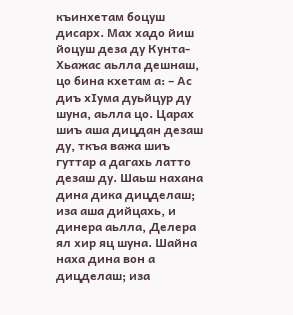къинхетам боцуш дисарх. Мах хадо йиш йоцуш деза ду Кунта-Хьажас аьлла дешнаш, цо бина кхетам а: – Ас диъ хIума дуьйцур ду шуна, аьлла цо. Царах шиъ аша дицдан дезаш ду, ткъа важа шиъ гуттар а дагахь латто дезаш ду. Шаьш нахана дина дика дицделаш; иза аша дийцахь, и динера аьлла, Делера ял хир яц шуна. Шайна наха дина вон а дицделаш; иза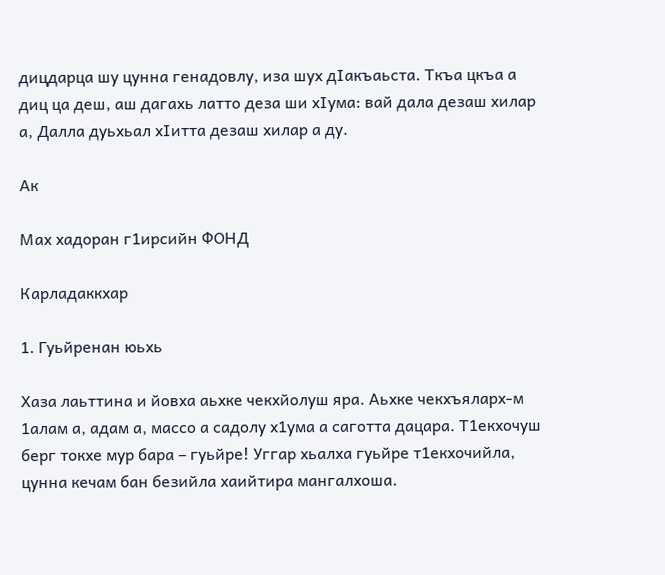дицдарца шу цунна генадовлу, иза шух дIакъаьста. Ткъа цкъа а диц ца деш, аш дагахь латто деза ши хIума: вай дала дезаш хилар а, Далла дуьхьал хIитта дезаш хилар а ду.

Ак

Мах хадоран г1ирсийн ФОНД

Карладаккхар

1. Гуьйренан юьхь

Хаза лаьттина и йовха аьхке чекхйолуш яра. Аьхке чекхъяларх-м 1алам а, адам а, массо а садолу х1ума а саготта дацара. Т1екхочуш берг токхе мур бара – гуьйре! Уггар хьалха гуьйре т1екхочийла, цунна кечам бан безийла хаийтира мангалхоша.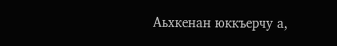Аьхкенан юккъерчу а,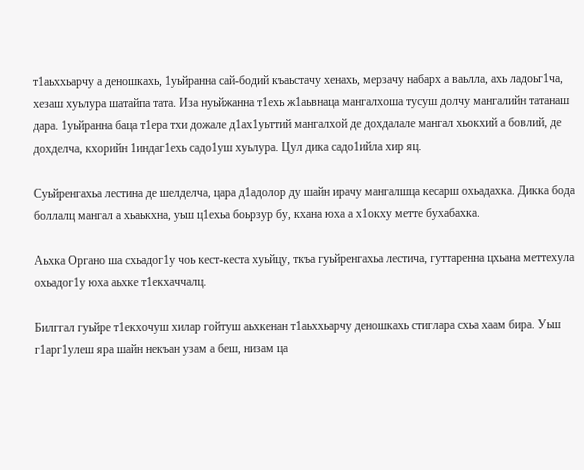т1аьххьарчу а деношкахь, 1уьйранна сай-бодий къаьстачу хенахь, мерзачу набарх а ваьлла, ахь ладоьг1ча, хезаш хуьлура шатайпа тата. Иза нуьйжанна т1ехь ж1аьвнаца мангалхоша тусуш долчу мангалийн татанаш дара. 1уьйранна баца т1ера тхи дожале д1ах1уьттий мангалхой де дохдалале мангал хьокхий а бовлий, де дохделча, кхорийн 1индаг1ехь садо1уш хуьлура. Цул дика садо1ийла хир яц.

Суьйренгахьа лестина де шелделча, цара д1адолор ду шайн ирачу мангалшца кесарш охьадахка. Дикка бода боллалц мангал а хьаькхна, уьш ц1ехьа боьрзур бу, кхана юха а х1окху метте бухабахка.

Аьхка Органо ша схьадог1у чоь кест-кеста хуьйцу, ткъа гуьйренгахьа лестича, гуттаренна цхьана меттехула охьадог1у юха аьхке т1екхаччалц.

Билггал гуьйре т1екхочуш хилар гойтуш аьхкенан т1аьххьарчу деношкахь стиглара схьа хаам бира. Уьш г1арг1улеш яра шайн некъан узам а беш, низам ца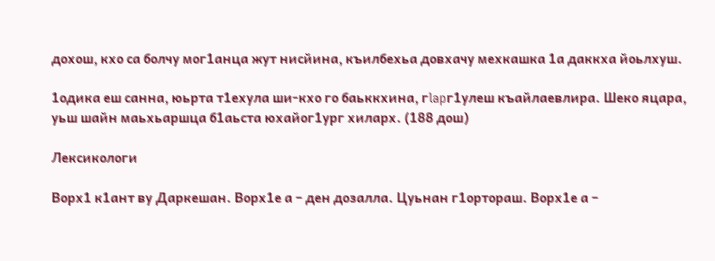дохош, кхо са болчу мог1анца жут нисйина, къилбехьа довхачу мехкашка 1а даккха йоьлхуш.

1одика еш санна, юьрта т1ехула ши-кхо го баьккхина, гlapг1улеш къайлаевлира. Шеко яцара, уьш шайн маьхьаршца б1аьста юхайог1ург хиларх. (188 дош)

Лексикологи

Ворх1 к1ант ву Даркешан. Ворх1е а – ден дозалла. Цуьнан г1ортораш. Ворх1е а –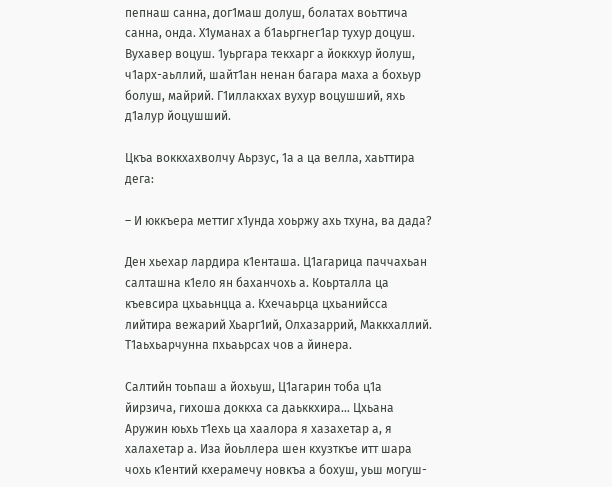пепнаш санна, дог1маш долуш, болатах воьттича санна, онда. Х1уманах а б1аьргнег1ар тухур доцуш. Вухавер воцуш. 1уьргара текхарг а йоккхур йолуш, ч1арх-аьллий, шайт1ан ненан багара маха а бохьур болуш, майрий. Г1иллакхах вухур воцушший, яхь д1алур йоцушший.

Цкъа воккхахволчу Аьрзус, 1а а ца велла, хаьттира дега:

– И юккъера меттиг х1унда хоьржу ахь тхуна, ва дада?

Ден хьехар лардира к1енташа. Ц1агарица паччахьан салташна к1ело ян баханчохь а. Коьрталла ца къевсира цхьаьнцца а. Кхечаьрца цхьанийсса лийтира вежарий Хьарг1ий, Олхазаррий, Маккхаллий. Т1аьхьарчунна пхьаьрсах чов а йинера.

Салтийн тоьпаш а йохьуш, Ц1агарин тоба ц1а йирзича, гихоша доккха са даьккхира… Цхьана Аружин юьхь т1ехь ца хаалора я хазахетар а, я халахетар а. Иза йоьллера шен кхузткъе итт шара чохь к1ентий кхерамечу новкъа а бохуш, уьш могуш-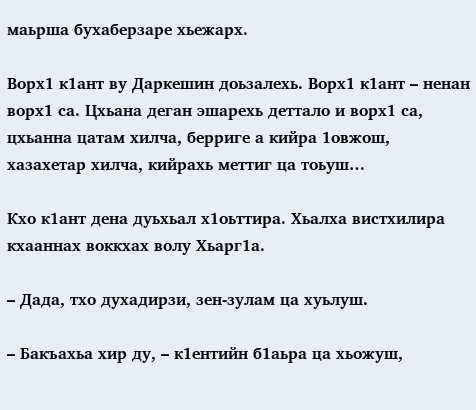маьрша бухаберзаре хьежарх.

Ворх1 к1ант ву Даркешин доьзалехь. Ворх1 к1ант – ненан ворх1 са. Цхьана деган эшарехь деттало и ворх1 са, цхьанна цатам хилча, берриге а кийра 1овжош, хазахетар хилча, кийрахь меттиг ца тоьуш…

Кхо к1ант дена дуьхьал х1оьттира. Хьалха вистхилира кхааннах воккхах волу Хьарг1а.

– Дада, тхо духадирзи, зен-зулам ца хуьлуш.

– Бакъахьа хир ду, – к1ентийн б1аьра ца хьожуш,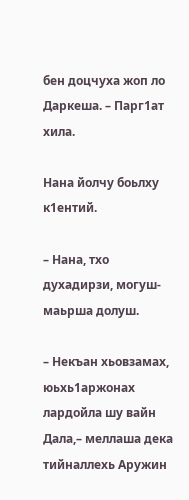бен доцчуха жоп ло Даркеша. – Парг1ат хила.

Нана йолчу боьлху к1ентий.

– Нана, тхо духадирзи, могуш-маьрша долуш.

– Некъан хьовзамах, юьхь1аржонах лардойла шу вайн Дала,– меллаша дека тийналлехь Аружин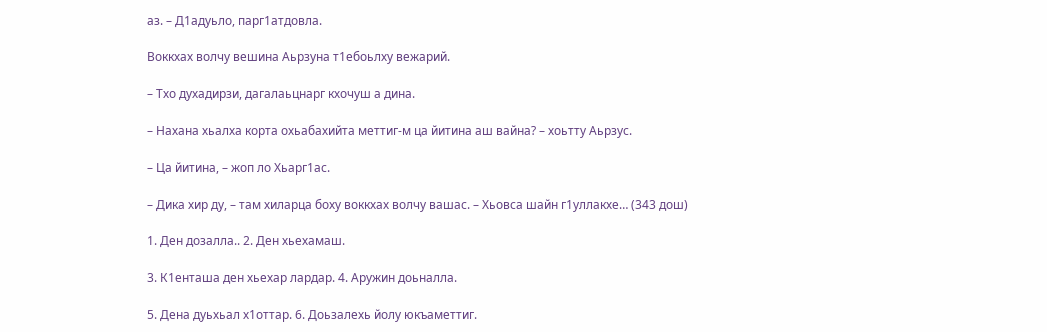аз. – Д1адуьло, парг1атдовла.

Воккхах волчу вешина Аьрзуна т1ебоьлху вежарий.

– Тхо духадирзи, дагалаьцнарг кхочуш а дина.

– Нахана хьалха корта охьабахийта меттиг-м ца йитина аш вайна? – хоьтту Аьрзус.

– Ца йитина, – жоп ло Хьарг1ас.

– Дика хир ду, – там хиларца боху воккхах волчу вашас. – Хьовса шайн г1уллакхе… (343 дош)

1. Ден дозалла.. 2. Ден хьехамаш.

3. К1енташа ден хьехар лардар. 4. Аружин доьналла.

5. Дена дуьхьал х1оттар. 6. Доьзалехь йолу юкъаметтиг.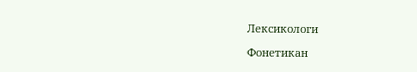Лексикологи

Фонетикан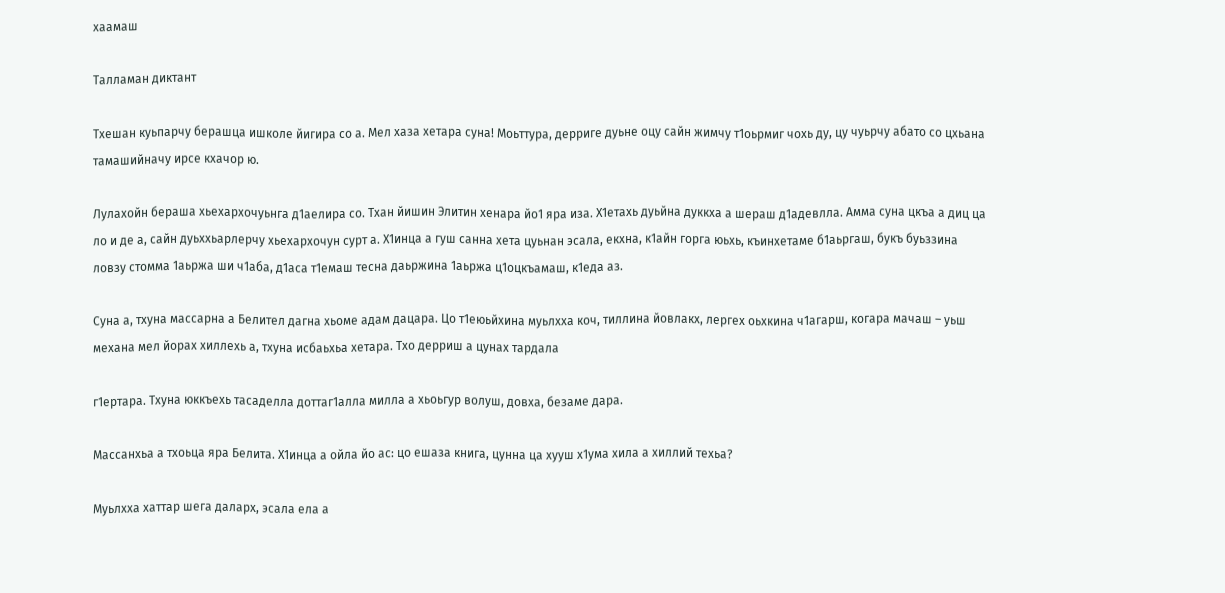хаамаш

Талламан диктант

Тхешан куьпарчу берашца ишколе йигира со а. Мел хаза хетара суна! Моьттура, дерриге дуьне оцу сайн жимчу т1оьрмиг чохь ду, цу чуьрчу абато со цхьана тамашийначу ирсе кхачор ю.

Лулахойн бераша хьехархочуьнга д1аелира со. Тхан йишин Элитин хенара йо1 яра иза. Х1етахь дуьйна дуккха а шераш д1адевлла. Амма суна цкъа а диц ца ло и де а, сайн дуьххьарлерчу хьехархочун сурт а. Х1инца а гуш санна хета цуьнан эсала, екхна, к1айн горга юьхь, къинхетаме б1аьргаш, букъ буьззина ловзу стомма 1аьржа ши ч1аба, д1аса т1емаш тесна даьржина 1аьржа ц1оцкъамаш, к1еда аз.

Суна а, тхуна массарна а Белител дагна хьоме адам дацара. Цо т1еюьйхина муьлхха коч, тиллина йовлакх, лергех оьхкина ч1агарш, когара мачаш – уьш механа мел йорах хиллехь а, тхуна исбаьхьа хетара. Тхо дерриш а цунах тардала

г1ертара. Тхуна юккъехь тасаделла доттаг1алла милла а хьоьгур волуш, довха, безаме дара.

Массанхьа а тхоьца яра Белита. Х1инца а ойла йо ас: цо ешаза книга, цунна ца хууш х1ума хила а хиллий техьа?

Муьлхха хаттар шега даларх, эсала ела а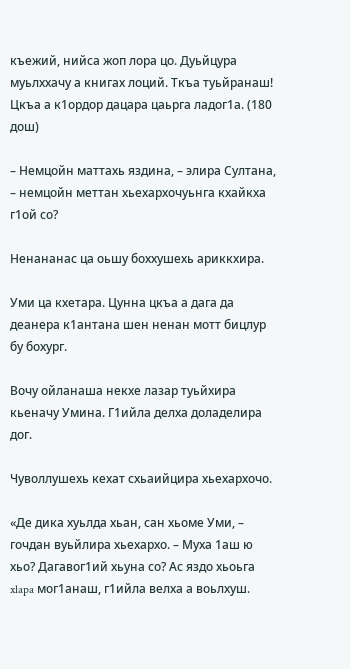къежий, нийса жоп лора цо. Дуьйцура муьлххачу а книгах лоций. Ткъа туьйранаш! Цкъа а к1ордор дацара цаьрга ладог1а. (180 дош)

– Немцойн маттахь яздина, – элира Султана, – немцойн меттан хьехархочуьнга кхайкха г1ой со?

Ненананас ца оьшу боххушехь ариккхира.

Уми ца кхетара. Цунна цкъа а дага да деанера к1антана шен ненан мотт бицлур бу бохург.

Вочу ойланаша некхе лазар туьйхира кьеначу Умина. Г1ийла делха доладелира дог.

Чуволлушехь кехат схьаийцира хьехархочо.

«Де дика хуьлда хьан, сан хьоме Уми, – гочдан вуьйлира хьехархо. – Муха 1аш ю хьо? Дагавог1ий хьуна со? Ас яздо хьоьга xlapa мог1анаш, г1ийла велха а воьлхуш.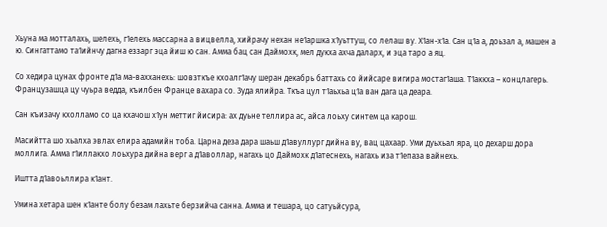Хьуна ма мотталахь, шелехь, г1елехь массарна а вицвелла, хийрачу нехан не1аршка х1уьттуш, со лелаш ву. Х1ан-х1а. Сан ц1а а, доьзал а, машен а ю. Сингаттамо та1ийнчу дагна еззарг эца йиш ю сан. Амма бац сан Даймохк, мел дукха ахча даларх, и эца таро а яц.

Со хедира цунах фронте д1а ма-вахханехь: шовзткъе кхоалг1ачу шеран декабрь баттахь со йийсаре вигира мостаг1аша. Т1аккха – концлагерь. Французашца цу чуьра ведда, къилбен Франце вахара со. Зуда ялийра. Ткъа цул т1аьхьа ц1а ван дага ца деара.

Сан къизачу кхолламо со ца кхачош х1ун меттиг йисира: ах дуьне теллира ас, айса лоьху синтем ца карош.

Масийтта шо хьалха эвлах елира адамийн тоба. Царна деза дара шаьш д1авуллург дийна ву, вац цахаар. Уми дуьхьал яра, цо дехарш дора моллига. Амма г1иллакхо лоьхура дийна верг а д1аволлар, нагахь цо Даймохк д1атеснехь, нагахь иза т1епаза вайнехь.

Иштта д1авоьллира к1ант.

Умина хетара шен к1анте болу безам лахьте берзийча санна. Амма и тешара, цо сатуьйсура,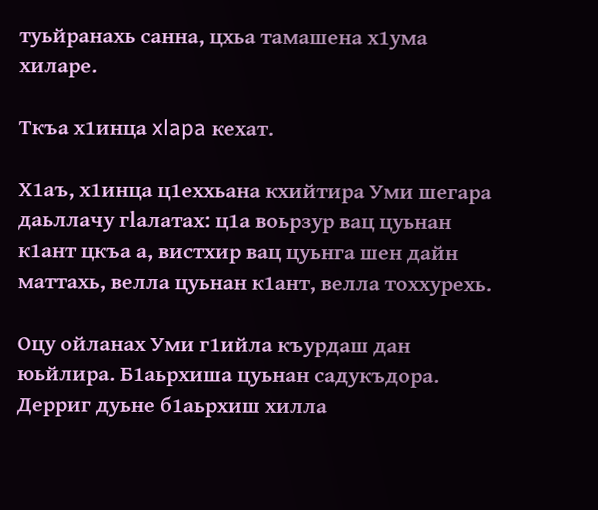туьйранахь санна, цхьа тамашена х1ума хиларе.

Ткъа х1инца xlapa кехат.

Х1аъ, х1инца ц1еххьана кхийтира Уми шегара даьллачу гlaлатах: ц1а воьрзур вац цуьнан к1ант цкъа а, вистхир вац цуьнга шен дайн маттахь, велла цуьнан к1ант, велла тоххурехь.

Оцу ойланах Уми г1ийла къурдаш дан юьйлира. Б1аьрхиша цуьнан садукъдора. Дерриг дуьне б1аьрхиш хилла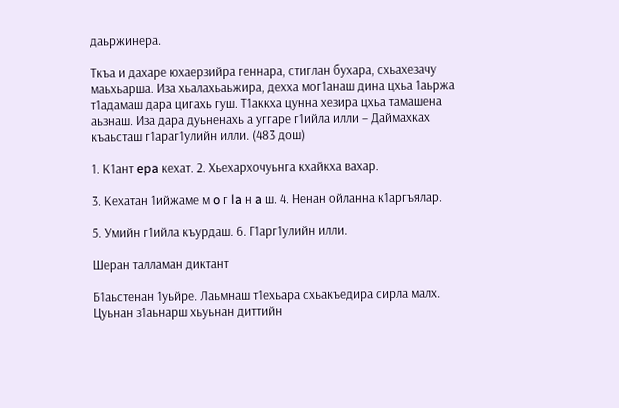даьржинера.

Ткъа и дахаре юхаерзийра геннара, стиглан бухара, схьахезачу маьхьарша. Иза хьалахьаьжира, дехха мог1анаш дина цхьа 1аьржа т1адамаш дара цигахь гуш. Т1аккха цунна хезира цхьа тамашена аьзнаш. Иза дара дуьненахь а уггаре г1ийла илли – Даймахках къаьсташ г1араг1улийн илли. (483 дош)

1. К1ант epa кехат. 2. Хьехархочуьнга кхайкха вахар.

3. Кехатан 1ийжаме м o г la н a ш. 4. Ненан ойланна к1аргъялар.

5. Умийн г1ийла къурдаш. 6. Г1арг1улийн илли.

Шеран талламан диктант

Б1аьстенан 1уьйре. Лаьмнаш т1ехьара схьакъедира сирла малх. Цуьнан з1аьнарш хьуьнан диттийн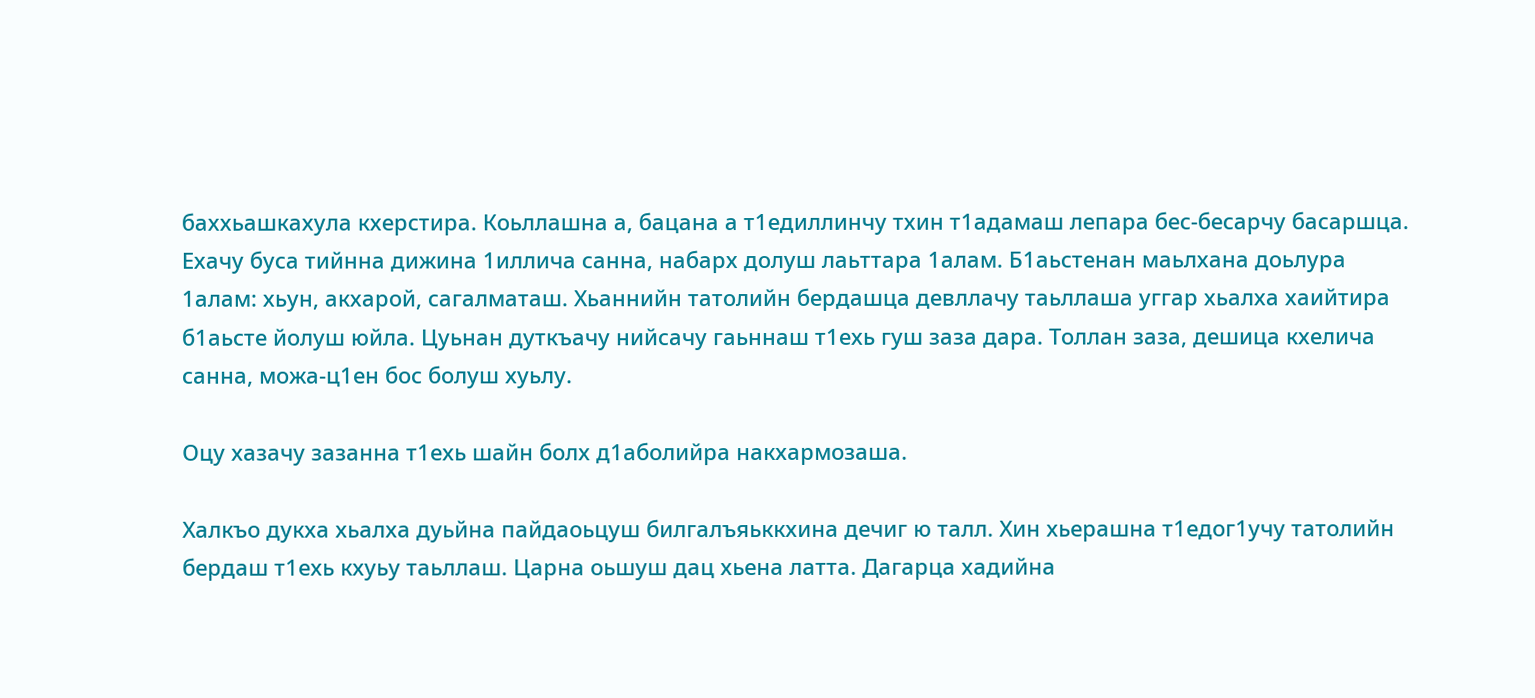баххьашкахула кхерстира. Коьллашна а, бацана а т1едиллинчу тхин т1адамаш лепара бес-бесарчу басаршца. Ехачу буса тийнна дижина 1иллича санна, набарх долуш лаьттара 1алам. Б1аьстенан маьлхана доьлура 1алам: хьун, акхарой, сагалматаш. Хьаннийн татолийн бердашца девллачу таьллаша уггар хьалха хаийтира б1аьсте йолуш юйла. Цуьнан дуткъачу нийсачу гаьннаш т1ехь гуш заза дара. Толлан заза, дешица кхелича санна, можа-ц1ен бос болуш хуьлу.

Оцу хазачу зазанна т1ехь шайн болх д1аболийра накхармозаша.

Халкъо дукха хьалха дуьйна пайдаоьцуш билгалъяьккхина дечиг ю талл. Хин хьерашна т1едог1учу татолийн бердаш т1ехь кхуьу таьллаш. Царна оьшуш дац хьена латта. Дагарца хадийна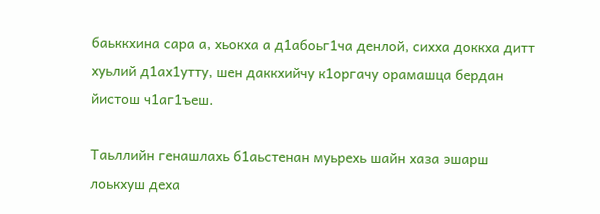баьккхина сара а, хьокха а д1абоьг1ча денлой, сихха доккха дитт хуьлий д1ах1утту, шен даккхийчу к1оргачу орамашца бердан йистош ч1аг1ъеш.

Таьллийн генашлахь б1аьстенан муьрехь шайн хаза эшарш лоькхуш деха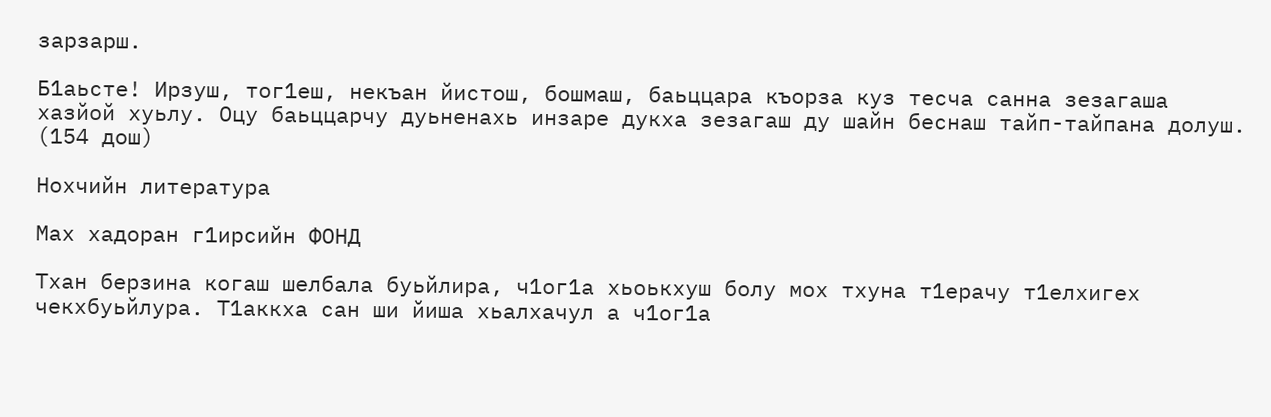зарзарш.

Б1аьсте! Ирзуш, тог1еш, некъан йистош, бошмаш, баьццара къорза куз тесча санна зезагаша хазйой хуьлу. Оцу баьццарчу дуьненахь инзаре дукха зезагаш ду шайн беснаш тайп-тайпана долуш. (154 дош)

Нохчийн литература

Мах хадоран г1ирсийн ФОНД

Тхан берзина когаш шелбала буьйлира, ч1ог1а хьоькхуш болу мох тхуна т1ерачу т1елхигех чекхбуьйлура. Т1аккха сан ши йиша хьалхачул а ч1ог1а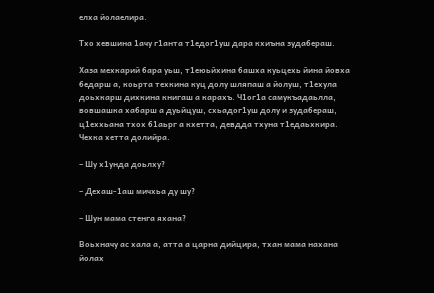елха йолаелира.

Тхо хевшина 1ачу г1анта т1едог1уш дара кхиъна зудабераш.

Хаза мехкарий бара уьш, т1еюьйхина башха куьцехь йина йовха бедарш а, коьрта техкина куц долу шляпаш а йолуш, т1ехула доьхкарш дихкина книгаш а карахъ. Ч1ог1а самукъадаьлла, вовшашка хабарш а дуьйцуш, схьадог1уш долу и зудабераш, ц1еххьана тхох б1аьрг а кхетта, девдда тхуна т1едаьхкира. Чехка хетта долийра.

– Шу х1унда доьлху?

– Дехаш-1аш мичхьа ду шу?

– Шун мама стенга яхана?

Воьхначу ас хала а, атта а царна дийцира, тхан мама нахана йолах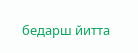бедарш йитта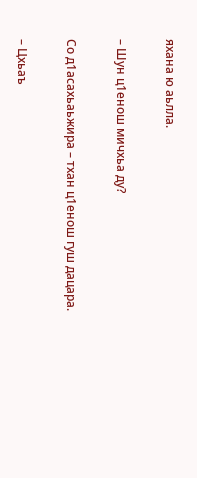яхана ю аьлла.

– Шун ц1енош мичхьа ду?

Со д1асахьаьжира – тхан ц1енош гуш дацара.

– Цхьаъ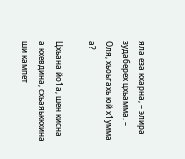яла еза кхарна, – элира зудаберех цхьамма. – Оля, хьоьгахь юй х1умма а?

Цхьана йо1а, шен кисна а кхевдина, схьаяьккхина ши кампет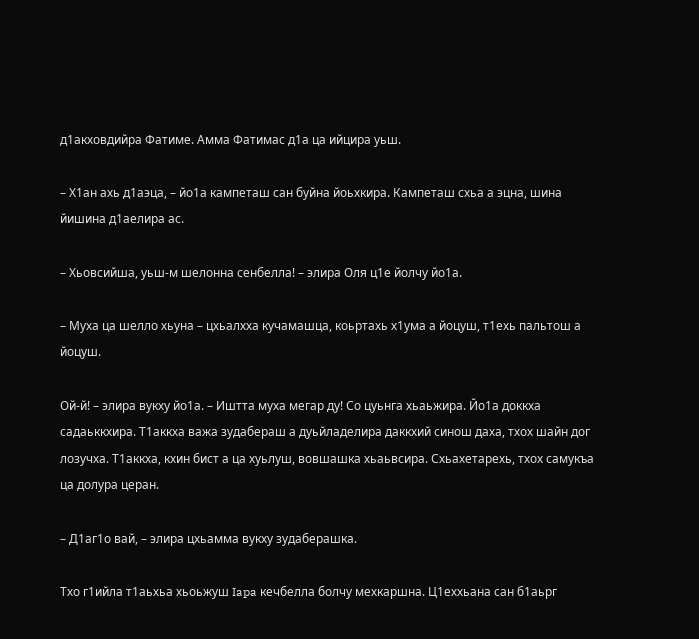д1акховдийра Фатиме. Амма Фатимас д1а ца ийцира уьш.

– Х1ан ахь д1аэца, – йо1а кампеташ сан буйна йоьхкира. Кампеташ схьа а эцна, шина йишина д1аелира ас.

– Хьовсийша, уьш-м шелонна сенбелла! – элира Оля ц1е йолчу йо1а.

– Муха ца шелло хьуна – цхьалхха кучамашца, коьртахь х1ума а йоцуш, т1ехь пальтош а йоцуш.

Ой-й! – элира вукху йо1а. – Иштта муха мегар ду! Со цуьнга хьаьжира. Йо1а доккха садаьккхира. Т1аккха важа зудабераш а дуьйладелира даккхий синош даха, тхох шайн дог лозучха. Т1аккха, кхин бист а ца хуьлуш, вовшашка хьаьвсира. Схьахетарехь, тхох самукъа ца долура церан.

– Д1аг1о вай, – элира цхьамма вукху зудаберашка.

Тхо г1ийла т1аьхьа хьоьжуш Iapa кечбелла болчу мехкаршна. Ц1еххьана сан б1аьрг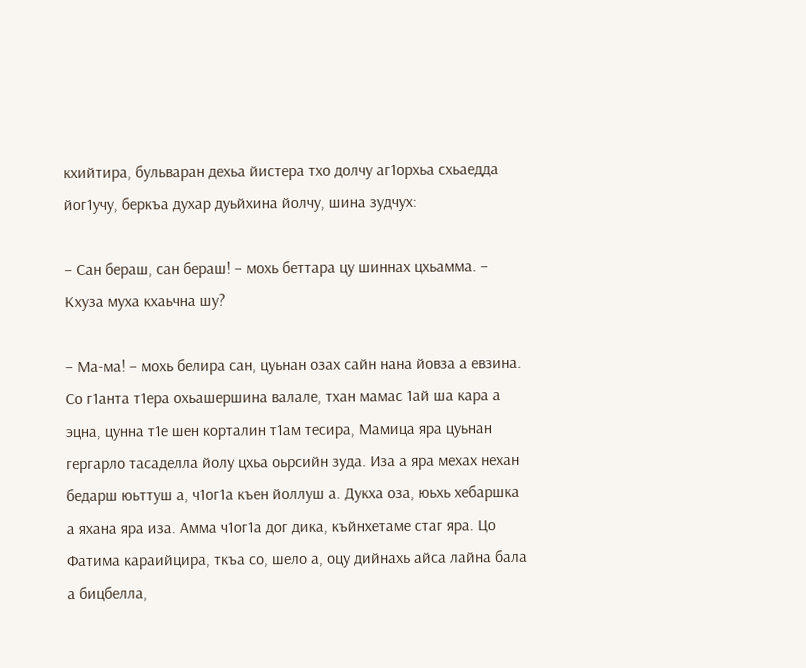кхийтира, бульваран дехьа йистера тхо долчу аг1орхьа схьаедда йог1учу, беркъа духар дуьйхина йолчу, шина зудчух:

– Сан бераш, сан бераш! – мохь беттара цу шиннах цхьамма. – Кхуза муха кхаьчна шу?

– Ма-ма! – мохь белира сан, цуьнан озах сайн нана йовза а евзина. Со г1анта т1ера охьашершина валале, тхан мамас 1ай ша кара а эцна, цунна т1е шен корталин т1ам тесира, Мамица яра цуьнан гергарло тасаделла йолу цхьа оьрсийн зуда. Иза а яра мехах нехан бедарш юьттуш а, ч1ог1а къен йоллуш а. Дукха оза, юьхь хебаршка а яхана яра иза. Амма ч1ог1а дог дика, къйнхетаме стаг яра. Цо Фатима караийцира, ткъа со, шело а, оцу дийнахь айса лайна бала а бицбелла,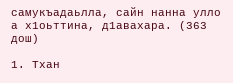самукъадаьлла, сайн нанна улло а х1оьттина, д1авахара. (363 дош)

1. Тхан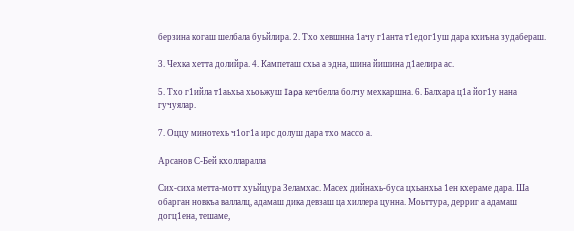берзина когаш шелбала буьйлира. 2. Тхо хевшнна 1ачу г1анта т1едог1уш дара кхиъна зудабераш.

3. Чехка хетта долийра. 4. Кампеташ схьа а эдна, шина йишина д1аелира ас.

5. Тхо г1ийла т1аьхьа хьоьжуш Iapa кечбелла болчу мехкаршна. 6. Балхара ц1а йог1у нана гучуялар.

7. Оццу минотехь ч1ог1а ирс долуш дара тхо массо а.

Арсанов С-Бей кхолларалла

Сих-сиха метта-мотт хуьйцура Зеламхас. Масех дийнахь-буса цхьанхьа 1ен кхераме дара. Ша обарган новкъа валлалц, адамаш дика девзаш ца хиллера цунна. Моьттура, дерриг а адамаш догц1ена, тешаме,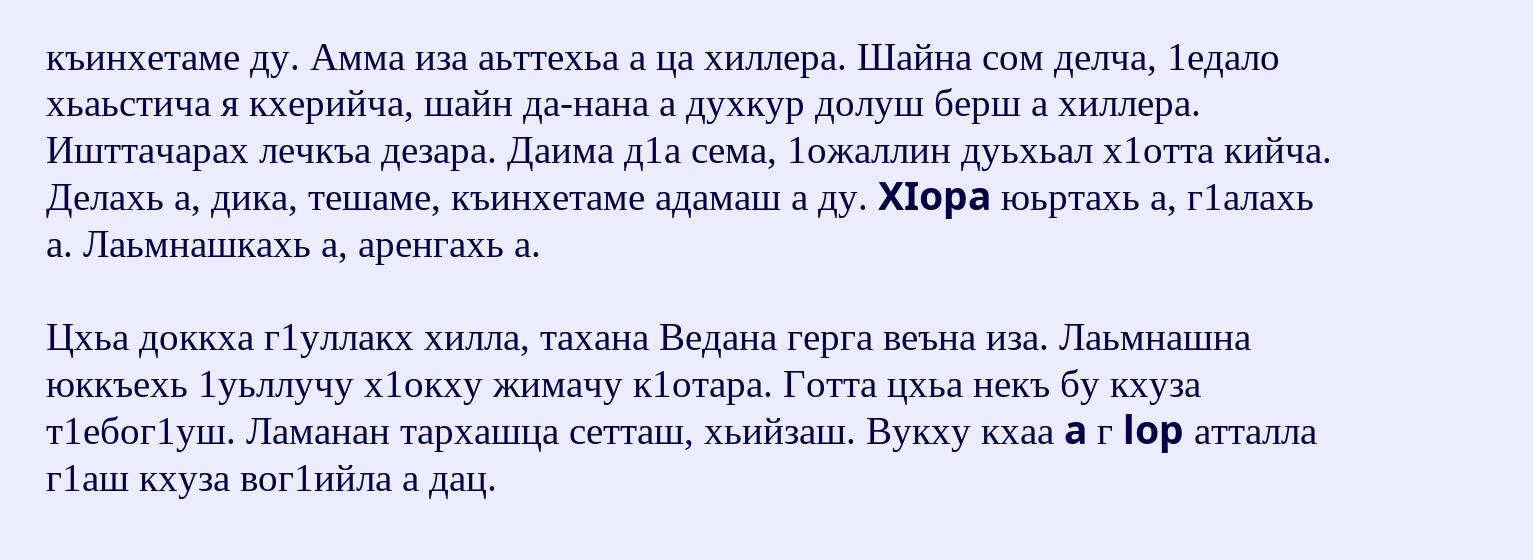къинхетаме ду. Амма иза аьттехьа а ца хиллера. Шайна сом делча, 1едало хьаьстича я кхерийча, шайн да-нана а духкур долуш берш а хиллера. Ишттачарах лечкъа дезара. Даима д1а сема, 1ожаллин дуьхьал х1отта кийча. Делахь а, дика, тешаме, къинхетаме адамаш а ду. XIopa юьртахь а, г1алахь а. Лаьмнашкахь а, аренгахь а.

Цхьа доккха г1уллакх хилла, тахана Ведана герга веъна иза. Лаьмнашна юккъехь 1уьллучу х1окху жимачу к1отара. Готта цхьа некъ бу кхуза т1ебог1уш. Ламанан тархашца сетташ, хьийзаш. Вукху кхаа a г lop атталла г1аш кхуза вог1ийла а дац.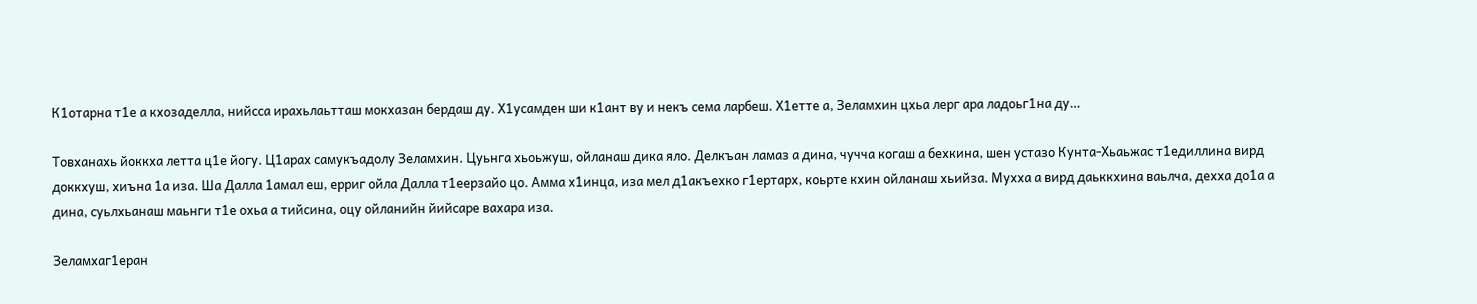К1отарна т1е а кхозаделла, нийсса ирахьлаьтташ мокхазан бердаш ду. Х1усамден ши к1ант ву и некъ сема ларбеш. Х1етте а, Зеламхин цхьа лерг ара ладоьг1на ду…

Товханахь йоккха летта ц1е йогу. Ц1арах самукъадолу Зеламхин. Цуьнга хьоьжуш, ойланаш дика яло. Делкъан ламаз а дина, чучча когаш а бехкина, шен устазо Кунта-Хьаьжас т1едиллина вирд доккхуш, хиъна 1а иза. Ша Далла 1амал еш, ерриг ойла Далла т1еерзайо цо. Амма х1инца, иза мел д1акъехко г1ертарх, коьрте кхин ойланаш хьийза. Мухха а вирд даьккхина ваьлча, дехха до1а а дина, суьлхьанаш маьнги т1е охьа а тийсина, оцу ойланийн йийсаре вахара иза.

Зеламхаг1еран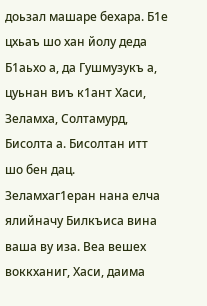доьзал машаре бехара. Б1е цхьаъ шо хан йолу деда Б1аьхо а, да Гушмузукъ а, цуьнан виъ к1ант Хаси, Зеламха, Солтамурд, Бисолта а. Бисолтан итт шо бен дац. Зеламхаг1еран нана елча ялийначу Билкъиса вина ваша ву иза. Веа вешех воккханиг, Хаси, даима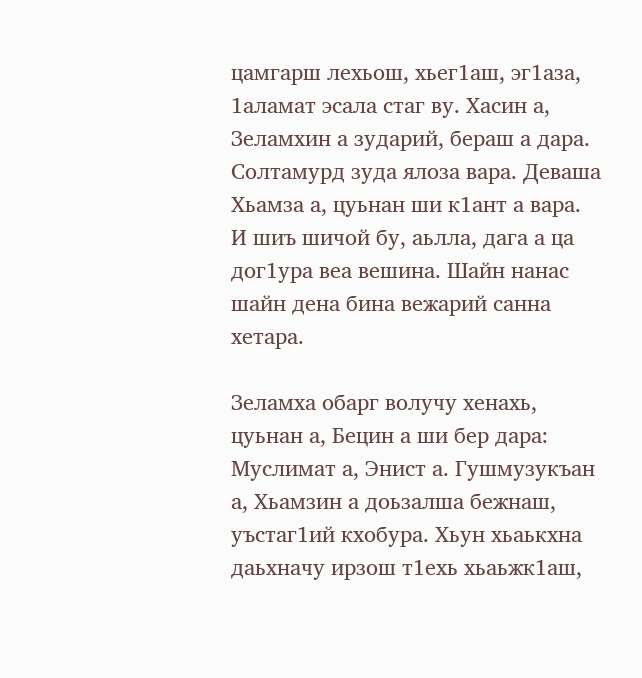цамгарш лехьош, хьег1аш, эг1аза, 1аламат эсала стаг ву. Хасин а, Зеламхин а зударий, бераш а дара. Солтамурд зуда ялоза вара. Деваша Хьамза а, цуьнан ши к1ант а вара. И шиъ шичой бу, аьлла, дага а ца дог1ура веа вешина. Шайн нанас шайн дена бина вежарий санна хетара.

Зеламха обарг волучу хенахь, цуьнан а, Бецин а ши бер дара: Муслимат а, Энист а. Гушмузукъан а, Хьамзин а доьзалша бежнаш, уъстаг1ий кхобура. Хьун хьаькхна даьхначу ирзош т1ехь хьаьжк1аш,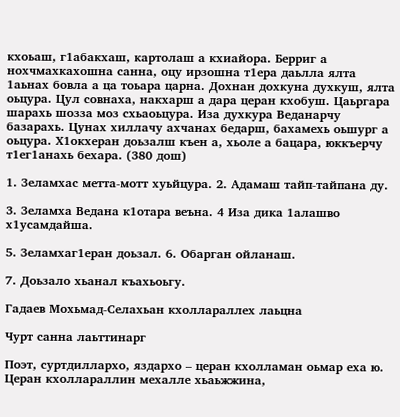кхоьаш, г1абакхаш, картолаш а кхиайора. Берриг а нохчмахкахошна санна, оцу ирзошна т1ера даьлла ялта 1аьнах бовла а ца тоьара царна. Дохнан дохкуна духкуш, ялта оьцура. Цул совнаха, накхарш а дара церан кхобуш. Цаьргара шарахь шозза моз схьаоьцура. Иза духкура Веданарчу базарахь. Цунах хиллачу ахчанах бедарш, бахамехь оьшург а оьцура. Х1окхеран доьзалш къен а, хьоле а бацара, юккъерчу т1ег1анахь бехара. (380 дош)

1. Зеламхас метта-мотт хуьйцура. 2. Адамаш тайп-тайпана ду.

3. Зеламха Ведана к1отара веъна. 4 Иза дика 1алашво х1усамдайша.

5. Зеламхаг1еран доьзал. 6. Обарган ойланаш.

7. Доьзало хьанал къахьоьгу.

Гадаев Мохьмад-Селахьан кхоллараллех лаьцна

Чурт санна лаьттинарг

Поэт, суртдиллархо, яздархо – церан кхолламан оьмар еха ю. Церан кхоллараллин мехалле хьаьжжина,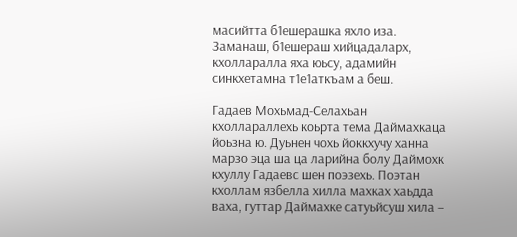масийтта б1ешерашка яхло иза. Заманаш, б1ешераш хийцадаларх, кхолларалла яха юьсу, адамийн синкхетамна т1е1аткъам а беш.

Гадаев Мохьмад-Селахьан кхоллараллехь коьрта тема Даймахкаца йоьзна ю. Дуьнен чохь йоккхучу ханна марзо эца ша ца ларийна болу Даймохк кхуллу Гадаевс шен поэзехь. Поэтан кхоллам язбелла хилла махках хаьдда ваха, гуттар Даймахке сатуьйсуш хила –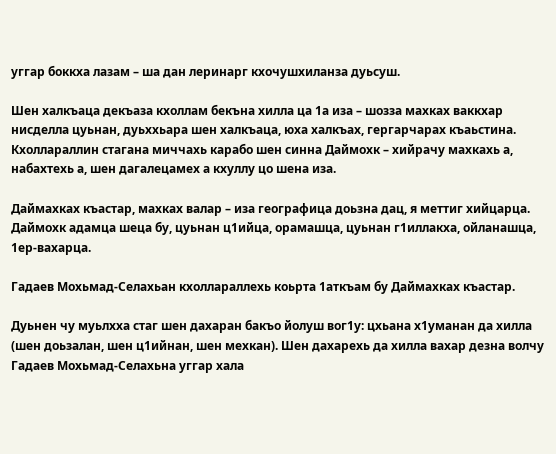уггар боккха лазам – ша дан леринарг кхочушхиланза дуьсуш.

Шен халкъаца декъаза кхоллам бекъна хилла ца 1а иза – шозза махках ваккхар нисделла цуьнан, дуьххьара шен халкъаца, юха халкъах, гергарчарах къаьстина. Кхоллараллин стагана миччахь карабо шен синна Даймохк – хийрачу махкахь а, набахтехь а, шен дагалецамех а кхуллу цо шена иза.

Даймахках къастар, махках валар – иза географица доьзна дац, я меттиг хийцарца. Даймохк адамца шеца бу, цуьнан ц1ийца, орамашца, цуьнан г1иллакха, ойланашца, 1ер-вахарца.

Гадаев Мохьмад-Селахьан кхоллараллехь коьрта 1аткъам бу Даймахках къастар.

Дуьнен чу муьлхха стаг шен дахаран бакъо йолуш вог1у: цхьана х1уманан да хилла (шен доьзалан, шен ц1ийнан, шен мехкан). Шен дахарехь да хилла вахар дезна волчу Гадаев Мохьмад-Селахьна уггар хала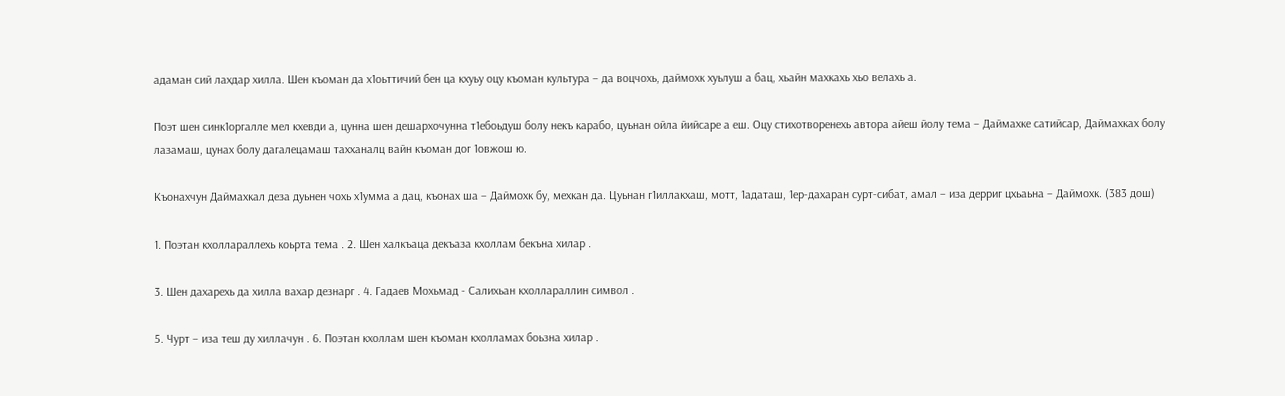адаман сий лахдар хилла. Шен къоман да х1оьттичий бен ца кхуьу оцу къоман культура – да воцчохь, даймохк хуьлуш а бац, хьайн махкахь хьо велахь а.

Поэт шен синк1оргалле мел кхевди а, цунна шен дешархочунна т1ебоьдуш болу некъ карабо, цуьнан ойла йийсаре а еш. Оцу стихотворенехь автора айеш йолу тема – Даймахке сатийсар, Даймахках болу лазамаш, цунах болу дагалецамаш тахханалц вайн къоман дог 1овжош ю.

Къонахчун Даймахкал деза дуьнен чохь х1умма а дац, къонах ша – Даймохк бу, мехкан да. Цуьнан г1иллакхаш, мотт, 1адаташ, 1ер-дахаран сурт-сибат, амал – иза дерриг цхьаьна – Даймохк. (383 дош)

1. Поэтан кхоллараллехь коьрта тема . 2. Шен халкъаца декъаза кхоллам бекъна хилар .

3. Шен дахарехь да хилла вахар дезнарг . 4. Гадаев Мохьмад - Салихьан кхоллараллин символ .

5. Чурт – иза теш ду хиллачун . 6. Поэтан кхоллам шен къоман кхолламах боьзна хилар .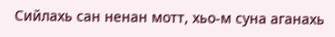Сийлахь сан ненан мотт, хьо-м суна аганахь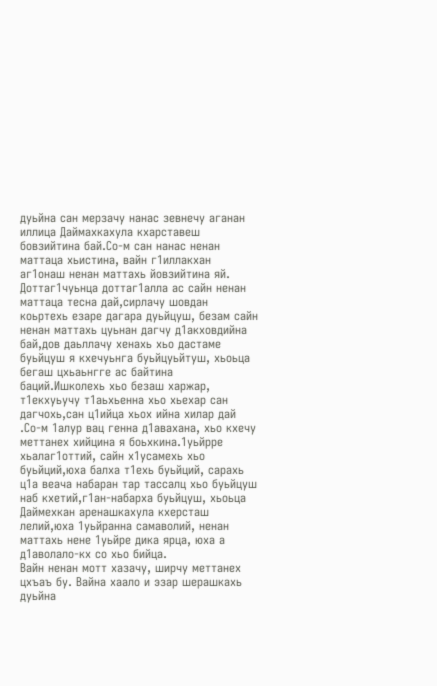дуьйна сан мерзачу нанас зевнечу аганан иллица Даймахкахула кхарставеш бовзийтина бай.Со-м сан нанас ненан маттаца хьистина, вайн г1иллакхан аг1онаш ненан маттахь йовзийтина яй. Доттаг1чуьнца доттаг1алла ас сайн ненан маттаца тесна дай,сирлачу шовдан коьртехь езаре дагара дуьйцуш, безам сайн ненан маттахь цуьнан дагчу д1акховдийна бай,дов даьллачу хенахь хьо дастаме буьйцуш я кхечуьнга буьйцуьйтуш, хьоьца бегаш цхьаьнгге ас байтина баций.Ишколехь хьо безаш харжар, т1екхуьучу т1аьхьенна хьо хьехар сан дагчохь,сан ц1ийца хьох ийна хилар дай .Со-м 1алур вац генна д1авахана, хьо кхечу меттанех хийцина я боьхкина.1уьйрре хьалаг1оттий, сайн х1усамехь хьо буьйций,юха балха т1ехь буьйций, сарахь ц1а веача набаран тар тассалц хьо буьйцуш наб кхетий,г1ан-набарха буьйцуш, хьоьца Даймехкан аренашкахула кхерсташ лелий,юха 1уьйранна самаволий, ненан маттахь нене 1уьйре дика ярца, юха а д1аволало-кх со хьо бийца.
Вайн ненан мотт хазачу, ширчу меттанех цхъаъ бу. Вайна хаало и эзар шерашкахь дуьйна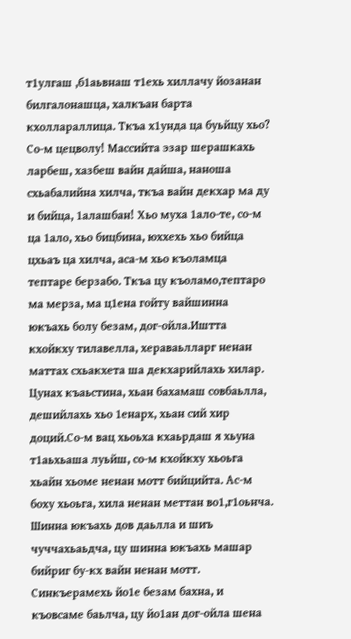т1улгаш ,б1аьвнаш т1ехь хиллачу йозанан билгалонашца, халкъан барта кхоллараллица. Ткъа х1унда ца буьйцу хьо? Со-м цецволу! Массийта эзар шерашкахь ларбеш, хазбеш вайн дайша, наноша схьабалийна хилча, ткъа вайн декхар ма ду и бийца, 1алашбан! Хьо муха 1ало-те, со-м ца 1ало, хьо бицбина, юххехь хьо бийца цхьаъ ца хилча, аса-м хьо къоламца тептаре берзабо. Ткъа цу къоламо,тептаро ма мерза, ма ц1ена гойту вайшинна юкъахь болу безам, дог-ойла.Иштта кхойкху тилавелла, хераваьлларг ненан маттах схьакхета ша декхарийлахь хилар. Цунах къаьстина, хьан бахамаш совбаьлла, дешийлахь хьо 1енарх, хьан сий хир доций.Со-м вац хьоьха кхаьрдаш я хьуна т1аьхьаша луьйш, со-м кхойкху хьоьга хьайн хьоме ненан мотт бийцийта. Ас-м боху хьоьга, хила ненан меттан во1,г1оьнча. Шинна юкъахь дов даьлла и шиъ чуччахьаьдча, цу шинна юкъахь машар бийриг бу-кх вайн ненан мотт. Синкъерамехь йо1е безам бахна, и къовсаме баьлча, цу йо1ан дог-ойла шена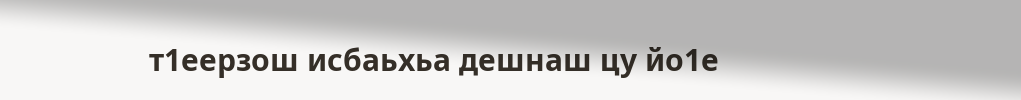т1еерзош исбаьхьа дешнаш цу йо1е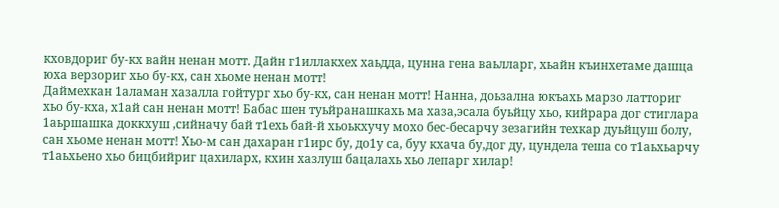кховдориг бу-кх вайн ненан мотт. Дайн г1иллакхех хаьдда, цунна гена ваьлларг, хьайн къинхетаме дашца юха верзориг хьо бу-кх, сан хьоме ненан мотт!
Даймехкан 1аламан хазалла гойтург хьо бу-кх, сан ненан мотт! Нанна, доьзална юкъахь марзо латториг хьо бу-кха, х1ай сан ненан мотт! Бабас шен туьйранашкахь ма хаза,эсала буьйцу хьо, кийрара дог стиглара 1аьршашка доккхуш ,сийначу бай т1ехь бай-й хьоькхучу мохо бес-бесарчу зезагийн техкар дуьйцуш болу, сан хьоме ненан мотт! Хьо-м сан дахаран г1ирс бу, до1у са, буу кхача бу,дог ду, цундела теша со т1аьхьарчу т1аьхьено хьо бицбийриг цахиларх, кхин хазлуш бацалахь хьо лепарг хилар!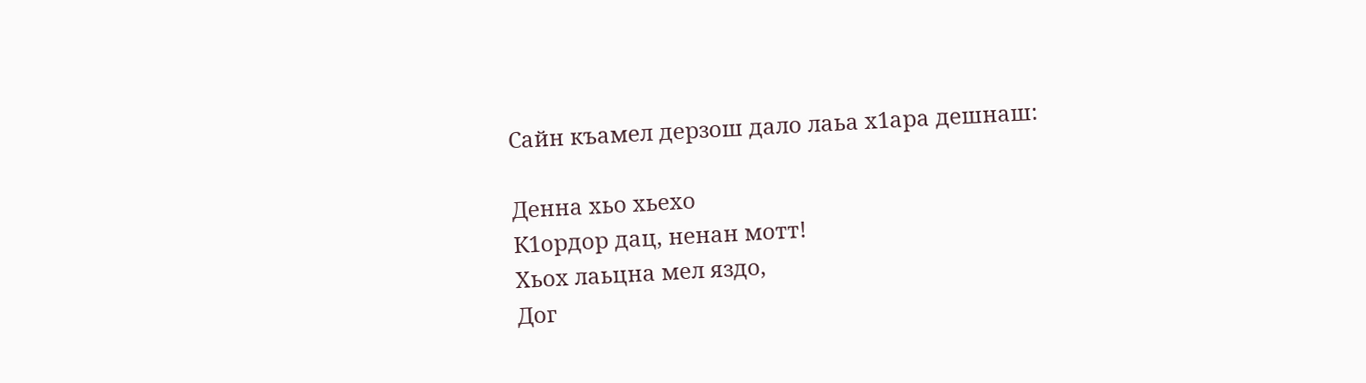Сайн къамел дерзош дало лаьа х1ара дешнаш:

Денна хьо хьехо
К1ордор дац, ненан мотт!
Хьох лаьцна мел яздо,
Дог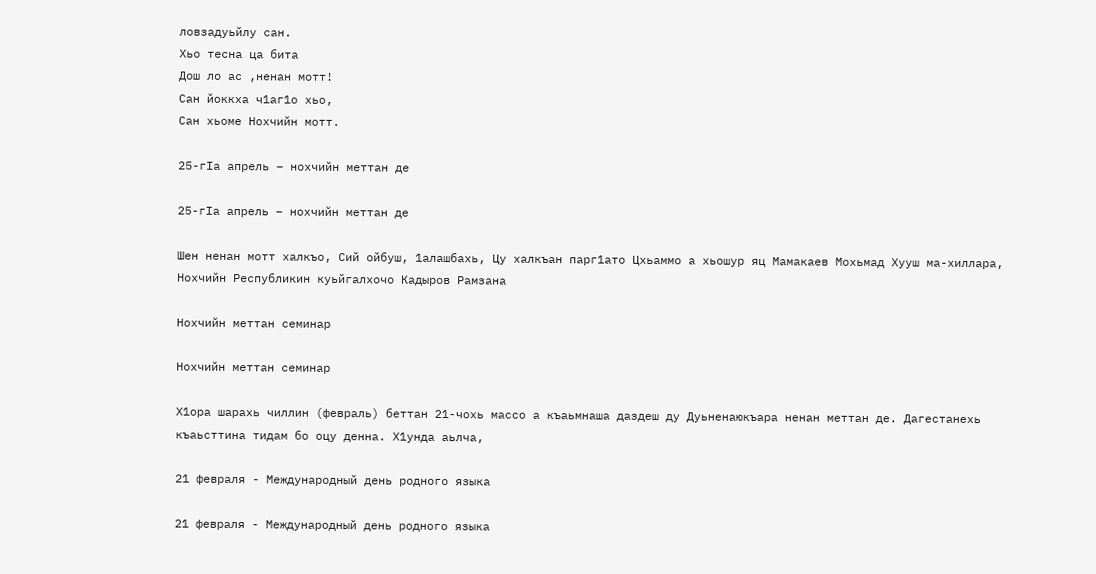ловзадуьйлу сан.
Хьо тесна ца бита
Дош ло ас ,ненан мотт!
Сан йоккха ч1аг1о хьо,
Сан хьоме Нохчийн мотт.

25-гIа апрель – нохчийн меттан де

25-гIа апрель – нохчийн меттан де

Шен ненан мотт халкъо, Сий ойбуш, 1алашбахь, Цу халкъан парг1ато Цхьаммо а хьошур яц Мамакаев Мохьмад Хууш ма-хиллара, Нохчийн Республикин куьйгалхочо Кадыров Рамзана

Нохчийн меттан семинар

Нохчийн меттан семинар

Х1ора шарахь чиллин (февраль) беттан 21-чохь массо а къаьмнаша даздеш ду Дуьненаюкъара ненан меттан де. Дагестанехь къаьсттина тидам бо оцу денна. Х1унда аьлча,

21 февраля - Международный день родного языка

21 февраля - Международный день родного языка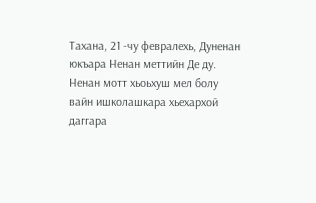Тахана, 21 -чу февралехь, Дуненан юкъара Ненан меттийн Де ду. Ненан мотт хьоьхуш мел болу вайн ишколашкара хьехархой даггара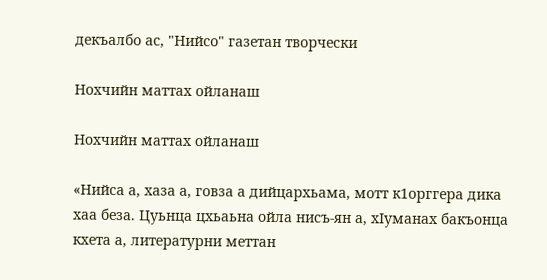декъалбо ас, "Нийсо" газетан творчески

Нохчийн маттах ойланаш

Нохчийн маттах ойланаш

«Нийса а, хаза а, говза а дийцархьама, мотт к1орггера дика хаа беза. Цуьнца цхьаьна ойла нисъ-ян а, хIуманах бакъонца кхета а, литературни меттан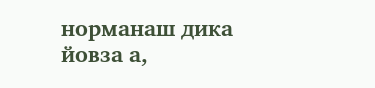норманаш дика йовза а,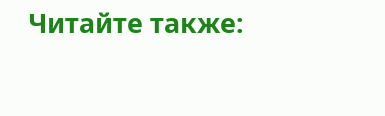Читайте также: